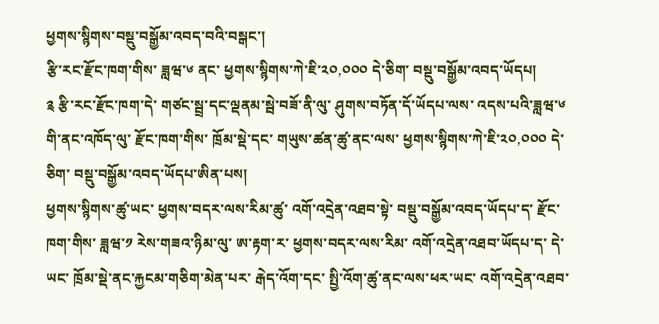ཕྱགས་སྙིགས་བསྡུ་བསྒྱོམ་འབད་བའི་བསྒང་།
རྩི་རང་རྫོང་ཁག་གིས་ ཟླཝ་༦ ནང་ ཕྱགས་སྙིགས་ཀེ་ཇི་༢༠,༠༠༠ དེ་ཅིག་ བསྡུ་བསྒྱོམ་འབད་ཡོདཔ།
༉ རྩི་རང་རྫོང་ཁག་དེ་ གཙང་སྦྲ་དང་ལྡནམ་སྦེ་བཟོ་ནི་ལུ་ ཤུགས་བཏོན་དོ་ཡོདཔ་ལས་ འདས་པའི་ཟླཝ་༦ གི་ནང་འཁོད་ལུ་ རྫོང་ཁག་གིས་ ཁྲོམ་སྡེ་དང་ གཡུས་ཚན་ཚུ་ནང་ལས་ ཕྱགས་སྙིགས་ཀེ་ཇི་༢༠,༠༠༠ དེ་ཅིག་ བསྡུ་བསྒྱོམ་འབད་ཡོདཔ་ཨིན་པས།
ཕྱགས་སྙིགས་ཚུ་ཡང་ ཕྱགས་བདར་ལས་རིམ་ཚུ་ འགོ་འདྲེན་འཐབ་སྟེ་ བསྡུ་བསྒྱོམ་འབད་ཡོདཔ་ད་ རྫོང་ཁག་གིས་ ཟླཝ་༡ རེས་གཟའ་ཉིམ་ལུ་ ཨ་རྟག་ར་ ཕྱགས་བདར་ལས་རིམ་ འགོ་འདྲེན་འཐབ་ཡོདཔ་ད་ དེ་ཡང་ ཁྲོམ་སྡེ་ནང་རྐྱངམ་གཅིག་མེན་པར་ རྒེད་འོག་དང་ སྤྱི་འོག་ཚུ་ནང་ལས་ཕར་ཡང་ འགོ་འདྲེན་འཐབ་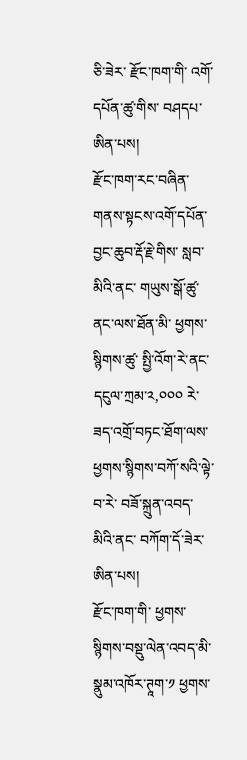ཅི་ཟེར་ རྫོང་ཁག་གི་ འགོ་དཔོན་ཚུ་གིས་ བཤདཔ་ཨིན་པས།
རྫོང་ཁག་རང་བཞིན་གནས་སྟངས་འགོ་དཔོན་ བྱང་ཆུབ་རྡོ་རྗེ་གིས་ སླབ་མིའི་ནང་ གཡུས་སྒོ་ཚུ་ནང་ལས་ཐོན་མི་ ཕྱགས་སྙིགས་ཚུ་ སྤྱི་འོག་རེ་ནང་ དངུལ་ཀྲམ་༢,༠༠༠ རེ་ ཟད་འགྲོ་བཏང་ཐོག་ལས་ ཕྱགས་སྙིགས་བཀོ་སའི་ལྟེ་བ་རེ་ བཟོ་སྐྲུན་འབད་མིའི་ནང་ བཀོག་དོ་ཟེར་ཨིན་པས།
རྫོང་ཁག་གི་ ཕྱགས་སྙིགས་བསྡུ་ལེན་འབད་མི་ སྣུམ་འཁོར་ཊཱག་༡ ཕྱགས་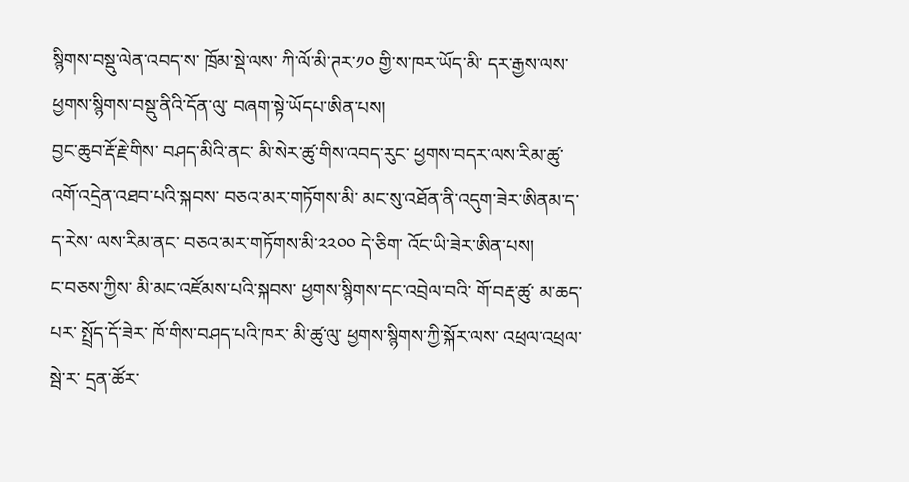སྙིགས་བསྡུ་ལེན་འབད་ས་ ཁྲོམ་སྡེ་ལས་ ཀི་ལོ་མི་ཊར་༡༠ གྱི་ས་ཁར་ཡོད་མི་ དར་རྒྱས་ལས་ ཕྱགས་སྙིགས་བསྡུ་ནིའི་དོན་ལུ་ བཞག་སྟེ་ཡོདཔ་ཨིན་པས།
བྱང་ཆུབ་རྡོ་རྗེ་གིས་ བཤད་མིའི་ནང་ མི་སེར་ཚུ་གིས་འབད་རུང་ ཕྱགས་བདར་ལས་རིམ་ཚུ་ འགོ་འདྲེན་འཐབ་པའི་སྐབས་ བཅའ་མར་གཏོགས་མི་ མང་སུ་འཐོན་ནི་འདུག་ཟེར་ཨིནམ་ད་ ད་རེས་ ལས་རིམ་ནང་ བཅའ་མར་གཏོགས་མི་༢༢༠༠ དེ་ཅིག་ འོང་ཡི་ཟེར་ཨིན་པས།
ང་བཅས་ཀྱིས་ མི་མང་འཛོམས་པའི་སྐབས་ ཕྱགས་སྙིགས་དང་འབྲེལ་བའི་ གོ་བརྡ་ཚུ་ མ་ཆད་པར་ སྤྲོད་དོ་ཟེར་ ཁོ་གིས་བཤད་པའི་ཁར་ མི་ཚུ་ལུ་ ཕྱགས་སྙིགས་ཀྱི་སྐོར་ལས་ འཕྲལ་འཕྲལ་སྦེ་ར་ དྲན་ཚོར་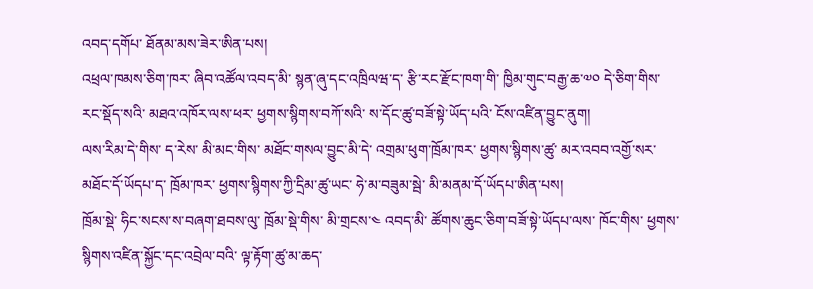འབད་དགོཔ་ ཐོནམ་མས་ཟེར་ཨིན་པས།
འཕྲལ་ཁམས་ཅིག་ཁར་ ཞིབ་འཚོལ་འབད་མི་ སྙན་ཞུ་དང་འཁྲིལཝ་ད་ རྩི་རང་རྫོང་ཁག་གི་ ཁྱིམ་གུང་བརྒྱ་ཆ་༧༠ དེ་ཅིག་གིས་ རང་སྡོད་སའི་ མཐའ་འཁོར་ལས་ཕར་ ཕྱགས་སྙིགས་བཀོ་སའི་ ས་དོང་ཚུ་བཟོ་སྟེ་ཡོད་པའི་ ངོས་འཛིན་བྱུང་ནུག།
ལས་རིམ་དེ་གིས་ ད་རེས་ མི་མང་གིས་ མཐོང་གསལ་བྱུང་མི་དེ་ འགྲམ་ཕུག་ཁྲོམ་ཁར་ ཕྱགས་སྙིགས་ཚུ་ མར་འབབ་འགྱོ་སར་མཐོང་དོ་ཡོདཔ་ད་ ཁྲོམ་ཁར་ ཕྱགས་སྙིགས་ཀྱི་དྲིམ་ཚུ་ཡང་ ཧེ་མ་བཟུམ་སྦེ་ མི་མནམ་དོ་ཡོདཔ་ཨིན་པས།
ཁྲོམ་སྡེ་ ཧིང་སངས་ས་བཞག་ཐབས་ལུ་ ཁྲོམ་སྡེ་གིས་ མི་གྲངས་༤ འབད་མི་ ཚོགས་ཆུང་ཅིག་བཟོ་སྟེ་ཡོདཔ་ལས་ ཁོང་གིས་ ཕྱགས་སྙིགས་འཛིན་སྐྱོང་དང་འབྲེལ་བའི་ ལྟ་རྟོག་ཚུ་མ་ཆད་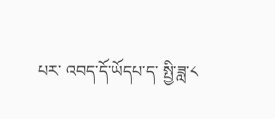པར་ འབད་དོ་ཡོདཔ་ད་ སྤྱི་ཟླ་༨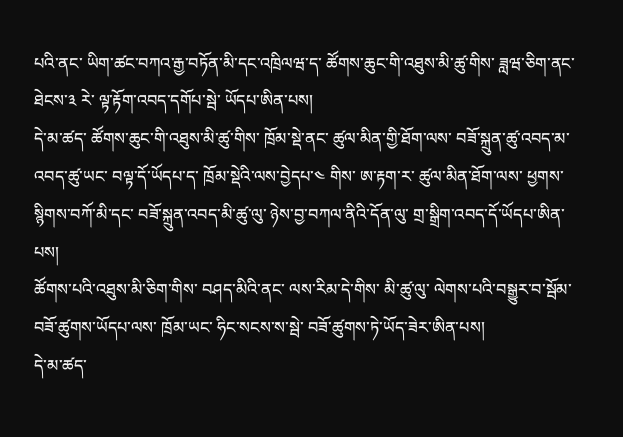པའི་ནང་ ཡིག་ཚང་བཀའ་རྒྱ་བཏོན་མི་དང་འཁྲིལཝ་ད་ ཚོགས་ཆུང་གི་འཐུས་མི་ཚུ་གིས་ ཟླཝ་ཅིག་ནང་ ཐེངས་༣ རེ་ ལྟ་རྟོག་འབད་དགོཔ་སྦེ་ ཡོདཔ་ཨིན་པས།
དེ་མ་ཚད་ ཚོགས་ཆུང་གི་འཐུས་མི་ཚུ་གིས་ ཁྲོམ་སྡེ་ནང་ ཚུལ་མིན་གྱི་ཐོག་ལས་ བཟོ་སྐྲུན་ཚུ་འབད་མ་འབད་ཚུ་ཡང་ བལྟ་དོ་ཡོདཔ་ད་ ཁྲོམ་སྡེའི་ལས་བྱེདཔ་༤ གིས་ ཨ་རྟག་ར་ ཚུལ་མིན་ཐོག་ལས་ ཕྱགས་སྙིགས་བཀོ་མི་དང་ བཟོ་སྐྲུན་འབད་མི་ཚུ་ལུ་ ཉེས་བྱ་བཀལ་ནིའི་དོན་ལུ་ གྲ་སྒྲིག་འབད་དོ་ཡོདཔ་ཨིན་པས།
ཚོགས་པའི་འཐུས་མི་ཅིག་གིས་ བཤད་མིའི་ནང་ ལས་རིམ་དེ་གིས་ མི་ཚུ་ལུ་ ལེགས་པའི་བསྒྱུར་བ་སྦོམ་བཟོ་ཚུགས་ཡོདཔ་ལས་ ཁྲོམ་ཡང་ ཧིང་སངས་ས་སྦེ་ བཟོ་ཚུགས་ཏེ་ཡོད་ཟེར་ཨིན་པས།
དེ་མ་ཚད་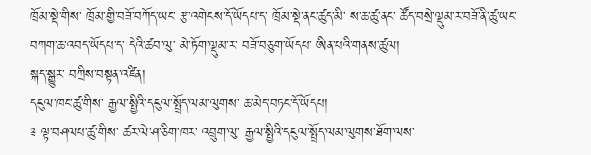ཁྲོམ་སྡེ་གིས་ ཁྲོམ་གྱི་བཟོ་བཀོད་ཡང་ རྩ་འགེངས་དོ་ཡོདཔ་ད་ ཁྲོམ་སྡེ་ནང་ཚུད་མི་ ས་ཆ་ཚུ་ནང་ ཚོད་བསྲེ་ལྡུམ་ར་བཟོ་ནི་ཚུ་ཡང་ བཀག་ཆ་འབད་ཡོདཔ་ད་ དེའི་ཚབ་ལུ་ མེ་ཏོག་ལྡུམ་ར་ བཟོ་བཅུག་ཡོདཔ་ ཨིན་པའི་གནས་ཚུལ།
སྐད་སྒྱུར་ བཀྲིས་བསྟན་འཛིན།
དངུལ་ཁང་ཚུ་གིས་ རྒྱལ་སྤྱིའི་དངུལ་སྤྲོད་ལམ་ལུགས་ ཆ་མེད་བཏང་དོ་ཡོདཔ།
༉ ལྟ་བཤལཔ་ཚུ་གིས་ ཚར་ལེ་ཤ་ཅིག་ཁར་ འབྲུག་ལུ་ རྒྱལ་སྤྱིའི་དངུལ་སྤྲོད་ལམ་ལུགས་ཐོག་ལས་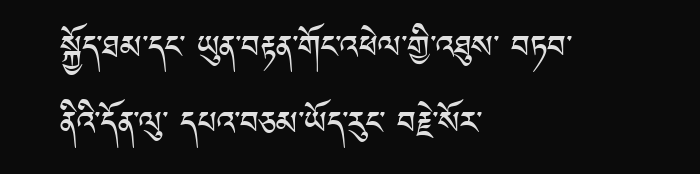སྐྱོད་ཐམ་དང་ ཡུན་བརྟན་གོང་འཕེལ་གྱི་འཐུས་ བཏབ་ནིའི་དོན་ལུ་ དཔའ་བཅམ་ཡོད་རུང་ བརྗེ་སོར་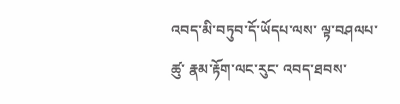འབད་མི་བཏུབ་དོ་ཡོདཔ་ལས་ ལྟ་བཤལཔ་ཚུ་ རྣམ་རྟོག་ལང་རུང་ འབད་ཐབས་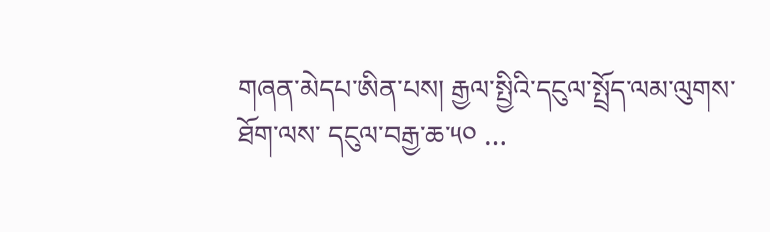གཞན་མེདཔ་ཨིན་པས། རྒྱལ་སྤྱིའི་དངུལ་སྤྲོད་ལམ་ལུགས་ཐོག་ལས་ དངུལ་བརྒྱ་ཆ་༥༠ …